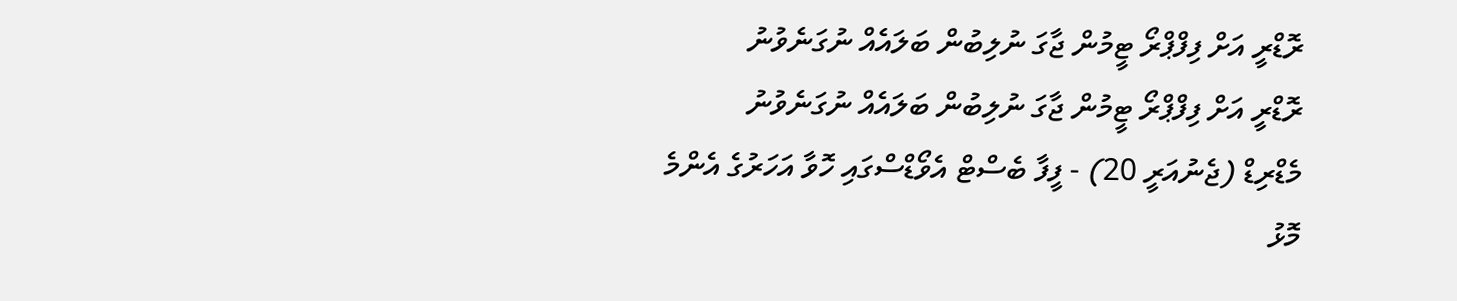ރޮޑްރީ އަށް ފިފްޕްރޯ ޓީމުން ޖާގަ ނުލިބުން ބަލައެއް ނުގަނެވުނު
ރޮޑްރީ އަށް ފިފްޕްރޯ ޓީމުން ޖާގަ ނުލިބުން ބަލައެއް ނުގަނެވުނު
މެޑްރިޑް (ޖެނުއަރީ 20) - ފީފާ ބެސްޓް އެވޯޑްސްގައި ހޮވާ އަހަރުގެ އެންމެ މޮޅު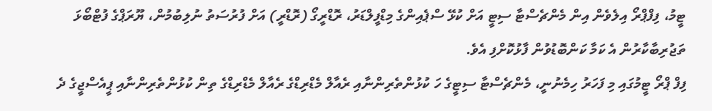ޓީމު، ފިފްޕްރޯ އިލެވެން އިން މެންޗެސްޓާ ސިޓީ އަށް ކުޅޭ ސްޕެއިންގެ މިޑްފީލްޑަރު، ރޮޑްރީގޯ (ރޮޑްރީ) އަށް ފުރުސަތު ނުލިބުމުން، ޔޫރަޕްގެ ފުޓްބޯޅަ ތަޖުރިބާކާރުން އެ ކަމާ ކަންބޮޑުވުން ފާޅުކޮށްފި އެވެ.
ފިފް ޕްރޯ ޓީމުގައި މި ފަހަރު ހިމެނުނީ، މެންޗެސްޓާ ސިޓީގެ ހަ ކުޅުންތެރިންނާއި ރެއާލް މެޑްރިޑްގެ ރެއާލް މެޑްރިޑްގެ ތިން ކުޅުންތެރިންނާއި ޕީއެސްޖީގެ ދެ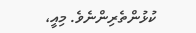ކުޅުންތެރިންނެވެ. މިއީ،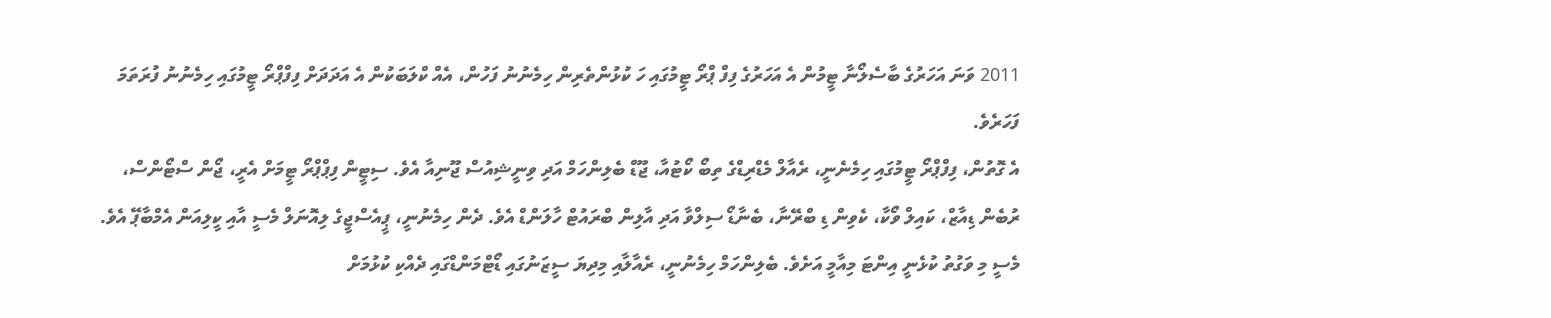2011 ވަނަ އަހަރުގެ ބާސެލޯނާ ޓީމުން އެ އަހަރުގެ ފިފް ޕްރޯ ޓީމުގައި ހަ ކުޅުންތެރިން ހިމެނުނު ފަހުން، އެއް ކްލަބަކުން އެ އަދަދަށް ފިފްޕްރޯ ޓީމުގައި ހިމެނުނު ފުރަތަމަ ފަހަރެވެ.
އެ ގޮތުން، ފިފްޕްރޯ ޓީމުގައި ހިމެނެނީ، ރެއާލް މެޑްރިޑްގެ ތިބޯ ކޯޓުއާ، ޖޫޑް ބެލިންހަމް އަދި ވިނީޝިއުސް ޖޫނިއާ އެވެ. ސިޓީން ފިޕްޕްރޯ ޓީމަށް އެރީ، ޖޯން ސްޓޯންސް، ރުބެން ޑިއާޒް، ކައިލް ވޯކާ، ކެވިން ޑި ބްރޭނާ، ބެނާޑޯ ސިލްވާ އަދި އާލިން ބްރައުޓް ހާލަންޑް އެވެ. ދެން ހިމެނުނީ، ޕީއެސްޖީގެ ލިއޮނަލް މެސީ އާއި ކީލިއަން އެމްބާޕޭ އެވެ. މެސީ މި ވަގުތު ކުޅެނީ އިންޓަ މިއާމީ އަށެވެ. ބެލިންހަމް ހިމެނުނީ، ރެއާލާއި މިދިޔަ ސީޒަނުގައި ޑޯޓްމަންޑްގައި ދެއްކި ކުޅުމަށް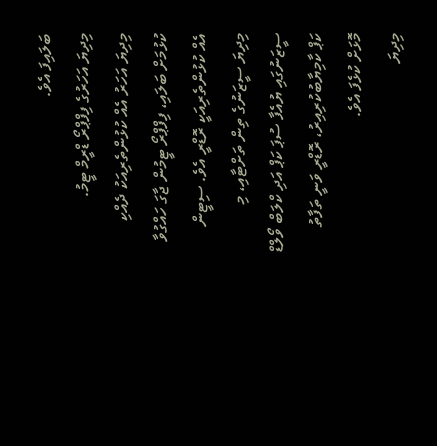ބަލައިފަ އެވެ.
މިދިޔަ އަހަރުގެ ފިފްޕްރޯ ޑްރީމް ޓީމު.
މިދިޔަ އަހަރު އެއް ކުޅުންތެރިއަކު ދެއްކި ކުޅުމަށް ބަލައި، ފިފްޕްރޯ ޓީމުން ޖާގަ ހައްގުވާ އެއް ކުޅުންތެރިއަކީ ރޮޑްރީ އެވެ. ސިޓީން މިދިޔަ ސީޒަނުގެ ތިން ތަށްޓާއި، މި ސީޒަނުގައި ޔުއެފާ ސުޕަ ކަޕް އަދި ކްލަބް ވޯލްޑް ކަޕް ކާމިޔާބުކުރިއިރު، ރޮޑްރީ ވަނީ ތަފާތު މޮޅަށް ކުޅެފަ އެވެ.
މިދިޔަ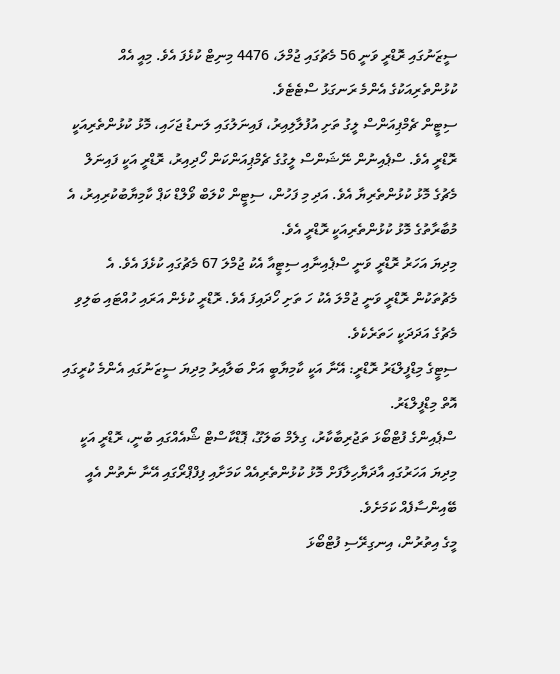ސީޒަނުގައި ރޮޑްރީ ވަނީ 56 މެޗުގައި ޖުމްލަ، 4476 މިނިޓް ކުޅެފަ އެވެ. މިއީ އެއް ކުޅުންތެރިއަކުގެ އެންމެ ރަނގަޅު ސްޓެޓެވެ.
ސިޓީން ޗެމްޕިއަންސް ލީގު ތަށި އުފުލާލިއިރު، ފައިނަލުގައި ލަނޑު ޖަހައި، މޮޅު ކުޅުންތެރިއަކީ ރޮޑްރީ އެވެ. ސްޕެއިނުން ނޭޝަންސް ލީގުގެ ޗެމްޕިއަންކަން ހޯދިއިރު، ރޮޑްރީ އަކީ ފައިނަލް މެޗުގެ މޮޅު ކުޅުންތެރިޔާ އެވެ. އަދި މި ފަހުން، ސިޓީން ކްލަބް ވޯލްޑް ކަޕް ކާމިޔާބުކުރިއިރު، އެ މުބާރާތުގެ މޮޅު ކުޅުންތެރިއަކީ ރޮޑްރީ އެވެ.
މިދިޔަ އަހަރު ރޮޑްރީ ވަނީ ސްޕެއިނާއި ސިޓީއާ އެކު ޖުމްލަ 67 މެޗުގައި ކުޅެފަ އެވެ. އެ މެޗުތަކުން ރޮޑްރީ ވަނީ ޖުމްލަ އެކު ހަ ތަށި ހޯދައިފަ އެވެ. ރޮޑްރީ ކުޅެން އަރައި ހުއްޓައި ބަލިވި މެޗުގެ އަދަދަކީ ހަތަރެކެވެ.
ސިޓީގެ މިޑްފީލްޑަރު ރޮޑްރީ: އޭނާ އަކީ ކާމިޔާބީ އަށް ބަލާއިރު މިދިޔަ ސީޒަނުގައި އެންމެ ކުރީގައި އޮތް މިޑްފީލްޑަރު.
ސްޕެއިންގެ ފުޓްބޯޅަ ތަޖުރިބާކާރު، ގިލެމް ބަލަގޫ، ޕޮޑްކާސްޓް ޝޯއެއްގައި ބުނީ، ރޮޑްރީ އަކީ މިދިޔަ އަހަރުގައި އާދަޔާހިލާފަށް މޮޅު ކުޅުންތެރިއެއް ކަމަށާއި ފިފްޕްރޯގައި އޭނާ ނެތުން އެއީ ބޭއިންސާފެއް ކަމަށެވެ.
މީގެ އިތުރުން، އިނގިރޭސި ފުޓްބޯޅަ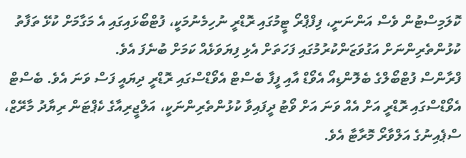ކޮލަމިސްޓުން ވެސް އަންނަނީ، ފިފްޕްރޯ ޓީމުގައި ރޮޑްރީ ނުހިމެނުމަކީ، ފުޓްބޯޅައިގައި އެ މަގާމަށް ކުޅޭ ތަފާތު ކުޅުންތެރިންނަށް އަގުވަޒަންކުރުމުގައި ފަހަތަށް އެޅި ފިޔަވަޅެއް ކަމަށް ބުނެފަ އެވެ.
ފްރާންސް ފުޓްބޯލްގެ ބެލޮންޑިއޯ އެވޯޑް އާއި ފީފާ ބެސްޓް އެވޯޑްސްގައި ރޮޑްރީ ދިޔައީ ފަސް ވަނަ އެވެ. ބެސްޓް އެވޯޑްސްގައި ރޮޑްރީ އަށް އެއް ވަނަ އަށް ވޯޓު ދީފައިވާ ކުޅުންތެރިންނަކީ، އަލްޖީރިއާގެ ކެޕްޓަން ރިޔާދު މާރޭޒް، ސްޕެއިނުގެ އަލްވާރޯ މޮރާޓާ އެވެ.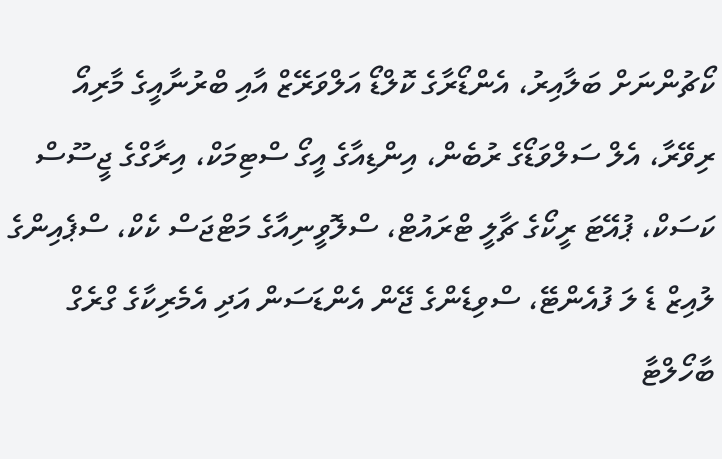ކޯޗުންނަށް ބަލާއިރު، އެންޑޯރާގެ ކޮލްޑޯ އަލްވަރޭޒް އާއި ބްރުނާއީގެ މާރިއޯ ރިވޭރާ، އެލް ސަލްވަޑޯގެ ރުބެން، އިންޑިއާގެ އީގޯ ސްޓިމަކް، އިރާގްގެ ޖީސޫސް ކަސަކް، ޕުއޭޓަ ރީކޯގެ ޗާލީ ޓްރައުޓް، ސްލޮވީނިއާގެ މަޓްޖަސް ކެކް، ސްޕެއިންގެ ލުއިޒް ޑެ ލަ ފުއެންޓޭ، ސްވިޑެންގެ ޖޭން އެންޑަސަން އަދި އެމެރިކާގެ ގްރެގް ބާހޯލްޓާ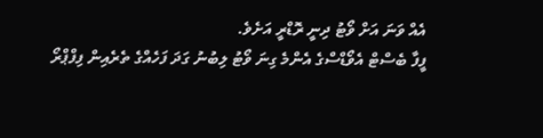އެއް ވަނަ އަށް ވޯޓު ދިނީ ރޮޑްރީ އަށެވެ.
ފީފާ ބެސްޓް އެވޯޑްސްގެ އެންމެ ގިނަ ވޯޓު ލިބުނު ގަދަ ފަހެއްގެ ތެރެއިން ފިފްޕްރޯ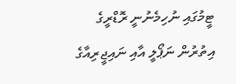ޓީމުގައި ނުހިމެނުނީ ރޮޑްރީގެ އިތުރުން ނަޕޯލީ އާއި ނައިޖީރިއާގެ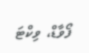ފޯވާޑް، ވިކްޓަ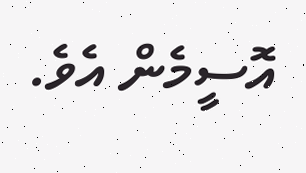އޮސީމެން އެވެ.